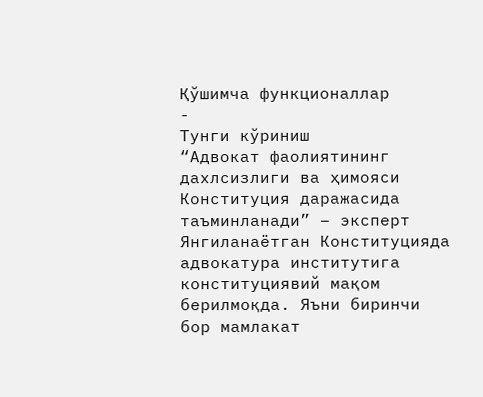Қўшимча функционаллар
-
Тунги кўриниш
“Адвокат фаолиятининг дахлсизлиги ва ҳимояси Конституция даражасида таъминланади” – эксперт
Янгиланаётган Конституцияда адвокатура институтига конституциявий мақом берилмоқда. Яъни биринчи бор мамлакат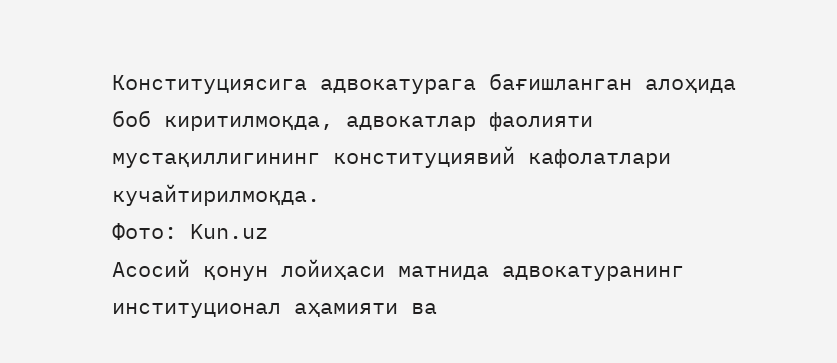Конституциясига адвокатурага бағишланган алоҳида боб киритилмоқда, адвокатлар фаолияти мустақиллигининг конституциявий кафолатлари кучайтирилмоқда.
Фото: Kun.uz
Асосий қонун лойиҳаси матнида адвокатуранинг институционал аҳамияти ва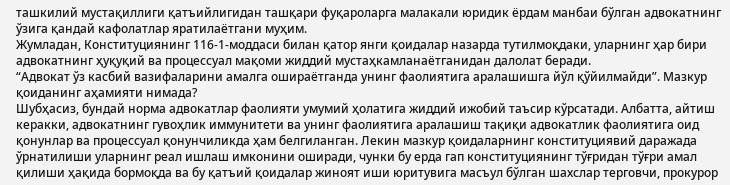ташкилий мустақиллиги қатъийлигидан ташқари фуқароларга малакали юридик ёрдам манбаи бўлган адвокатнинг ўзига қандай кафолатлар яратилаётгани муҳим.
Жумладан, Конституциянинг 116-1-моддаси билан қатор янги қоидалар назарда тутилмоқдаки, уларнинг ҳар бири адвокатнинг ҳуқуқий ва процессуал мақоми жиддий мустаҳкамланаётганидан далолат беради.
“Адвокат ўз касбий вазифаларини амалга ошираётганда унинг фаолиятига аралашишга йўл қўйилмайди”. Мазкур қоиданинг аҳамияти нимада?
Шубҳасиз, бундай норма адвокатлар фаолияти умумий ҳолатига жиддий ижобий таъсир кўрсатади. Албатта, айтиш керакки, адвокатнинг гувоҳлик иммунитети ва унинг фаолиятига аралашиш тақиқи адвокатлик фаолиятига оид қонунлар ва процессуал қонунчиликда ҳам белгиланган. Лекин мазкур қоидаларнинг конституциявий даражада ўрнатилиши уларнинг реал ишлаш имконини оширади, чунки бу ерда гап конституциянинг тўғридан тўғри амал қилиши ҳақида бормоқда ва бу қатъий қоидалар жиноят иши юритувига масъул бўлган шахслар терговчи, прокурор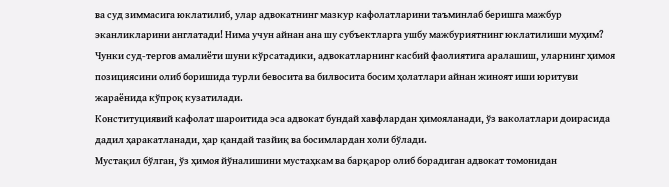ва суд зиммасига юклатилиб, улар адвокатнинг мазкур кафолатларини таъминлаб беришга мажбур эканликларини англатади! Нима учун айнан ана шу субъектларга ушбу мажбуриятнинг юклатилиши муҳим?
Чунки суд-тергов амалиёти шуни кўрсатадики, адвокатларнинг касбий фаолиятига аралашиш, уларнинг ҳимоя позициясини олиб боришида турли бевосита ва билвосита босим ҳолатлари айнан жиноят иши юритуви жараёнида кўпроқ кузатилади.
Конституциявий кафолат шароитида эса адвокат бундай хавфлардан ҳимояланади, ўз ваколатлари доирасида дадил ҳаракатланади, ҳар қандай тазйиқ ва босимлардан холи бўлади.
Мустақил бўлган, ўз ҳимоя йўналишини мустаҳкам ва барқарор олиб борадиган адвокат томонидан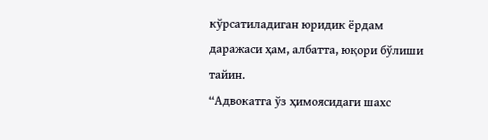кўрсатиладиган юридик ёрдам даражаси ҳам, албатта, юқори бўлиши тайин.
“Адвокатга ўз ҳимоясидаги шахс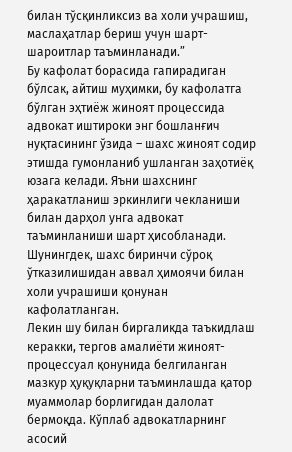билан тўсқинликсиз ва холи учрашиш, маслаҳатлар бериш учун шарт-шароитлар таъминланади.”
Бу кафолат борасида гапирадиган бўлсак, айтиш муҳимки, бу кафолатга бўлган эҳтиёж жиноят процессида адвокат иштироки энг бошланғич нуқтасининг ўзида – шахс жиноят содир этишда гумонланиб ушланган заҳотиёқ юзага келади. Яъни шахснинг ҳаракатланиш эркинлиги чекланиши билан дарҳол унга адвокат таъминланиши шарт ҳисобланади. Шунингдек, шахс биринчи сўроқ ўтказилишидан аввал ҳимоячи билан холи учрашиши қонунан кафолатланган.
Лекин шу билан биргаликда таъкидлаш керакки, тергов амалиёти жиноят-процессуал қонунида белгиланган мазкур ҳуқуқларни таъминлашда қатор муаммолар борлигидан далолат бермоқда. Кўплаб адвокатларнинг асосий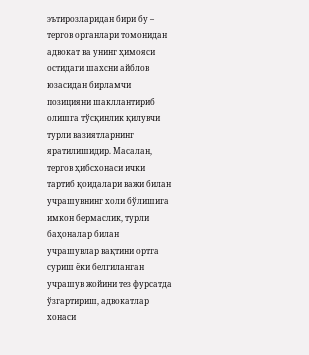эътирозларидан бири бу – тергов органлари томонидан адвокат ва унинг ҳимояси остидаги шахсни айблов юзасидан бирламчи позицияни шакллантириб олишга тўсқинлик қилувчи турли вазиятларнинг яратилишидир. Масалан, тергов ҳибсхонаси ички тартиб қоидалари важи билан учрашувнинг холи бўлишига имкон бермаслик, турли баҳоналар билан учрашувлар вақтини ортга суриш ёки белгиланган учрашув жойини тез фурсатда ўзгартириш, адвокатлар хонаси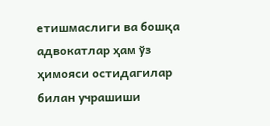етишмаслиги ва бошқа адвокатлар ҳам ўз ҳимояси остидагилар билан учрашиши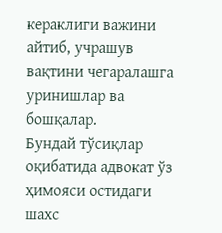кераклиги важини айтиб, учрашув вақтини чегаралашга уринишлар ва бошқалар.
Бундай тўсиқлар оқибатида адвокат ўз ҳимояси остидаги шахс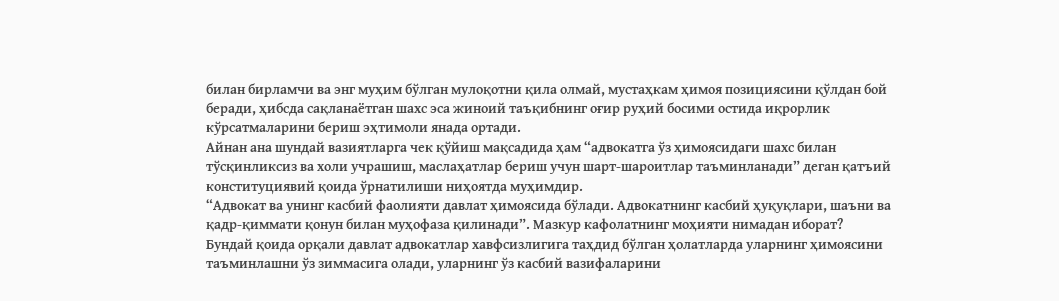билан бирламчи ва энг муҳим бўлган мулоқотни қила олмай, мустаҳкам ҳимоя позициясини қўлдан бой беради, ҳибсда сақланаётган шахс эса жиноий таъқибнинг оғир руҳий босими остида иқрорлик кўрсатмаларини бериш эҳтимоли янада ортади.
Айнан ана шундай вазиятларга чек қўйиш мақсадида ҳам “адвокатга ўз ҳимоясидаги шахс билан тўсқинликсиз ва холи учрашиш, маслаҳатлар бериш учун шарт-шароитлар таъминланади” деган қатъий конституциявий қоида ўрнатилиши ниҳоятда муҳимдир.
“Адвокат ва унинг касбий фаолияти давлат ҳимоясида бўлади. Адвокатнинг касбий ҳуқуқлари, шаъни ва қадр-қиммати қонун билан муҳофаза қилинади”. Мазкур кафолатнинг моҳияти нимадан иборат?
Бундай қоида орқали давлат адвокатлар хавфсизлигига таҳдид бўлган ҳолатларда уларнинг ҳимоясини таъминлашни ўз зиммасига олади, уларнинг ўз касбий вазифаларини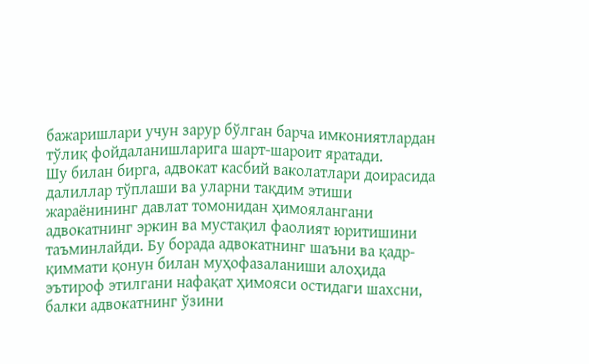бажаришлари учун зарур бўлган барча имкониятлардан тўлиқ фойдаланишларига шарт-шароит яратади.
Шу билан бирга, адвокат касбий ваколатлари доирасида далиллар тўплаши ва уларни тақдим этиши жараёнининг давлат томонидан ҳимоялангани адвокатнинг эркин ва мустақил фаолият юритишини таъминлайди. Бу борада адвокатнинг шаъни ва қадр-қиммати қонун билан муҳофазаланиши алоҳида эътироф этилгани нафақат ҳимояси остидаги шахсни, балки адвокатнинг ўзини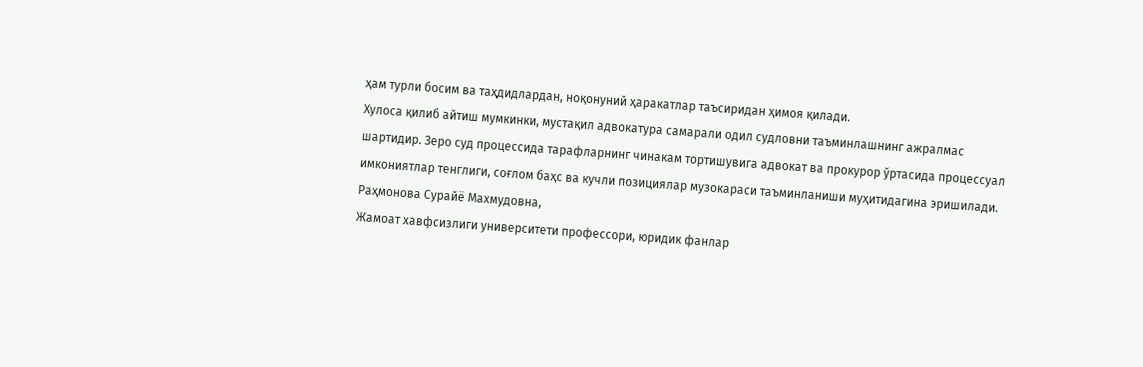ҳам турли босим ва таҳдидлардан, ноқонуний ҳаракатлар таъсиридан ҳимоя қилади.
Хулоса қилиб айтиш мумкинки, мустақил адвокатура самарали одил судловни таъминлашнинг ажралмас шартидир. Зеро суд процессида тарафларнинг чинакам тортишувига адвокат ва прокурор ўртасида процессуал имкониятлар тенглиги, соғлом баҳс ва кучли позициялар музокараси таъминланиши муҳитидагина эришилади.
Раҳмонова Сурайё Махмудовна,
Жамоат хавфсизлиги университети профессори, юридик фанлар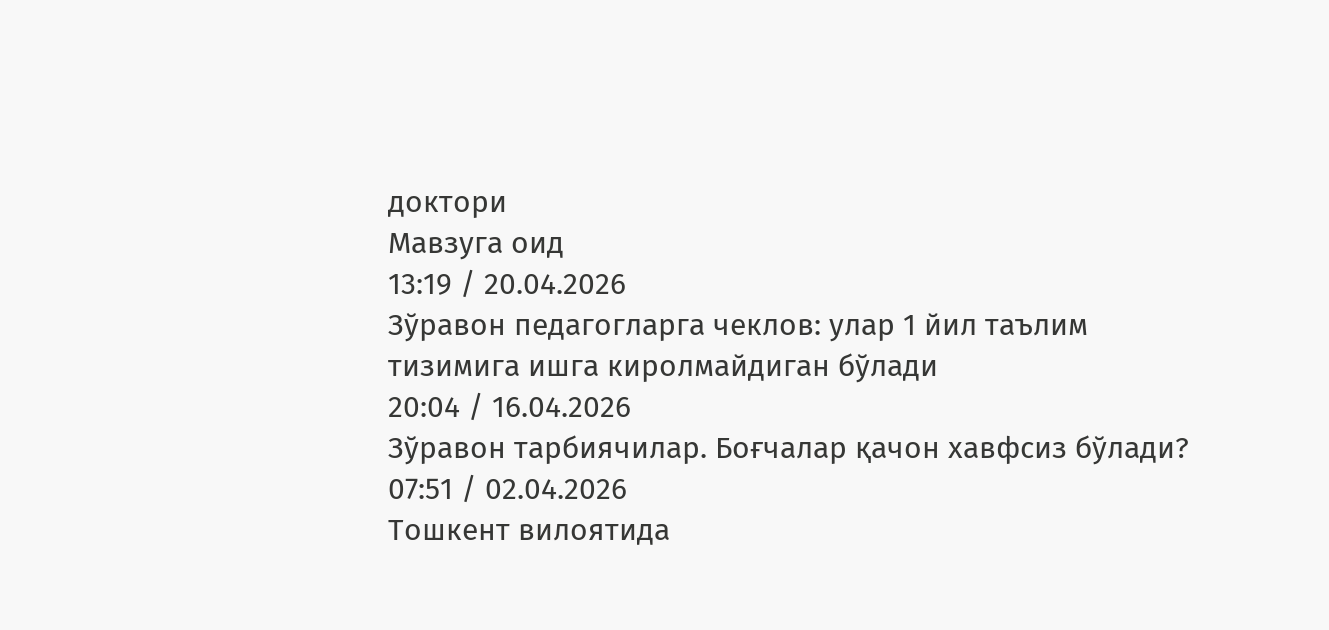доктори
Мавзуга оид
13:19 / 20.04.2026
Зўравон педагогларга чеклов: улар 1 йил таълим тизимига ишга киролмайдиган бўлади
20:04 / 16.04.2026
Зўравон тарбиячилар. Боғчалар қачон хавфсиз бўлади?
07:51 / 02.04.2026
Тошкент вилоятида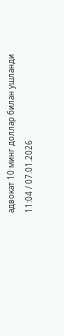адвокат 10 минг доллар билан ушланди
11:04 / 07.01.2026